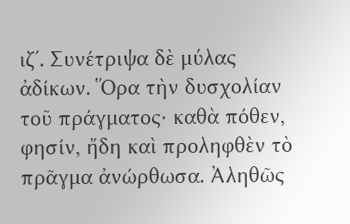ιζʹ. Συνέτριψα δὲ μύλας ἀδίκων. Ὅρα τὴν δυσχολίαν τοῦ πράγματος· καθὰ πόθεν, φησίν, ἤδη καὶ προληφθὲν τὸ πρᾶγμα ἀνώρθωσα. Ἀληθῶς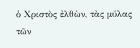ὁ Χριστὸς ἐλθὼν, τὰς μύλας τῶν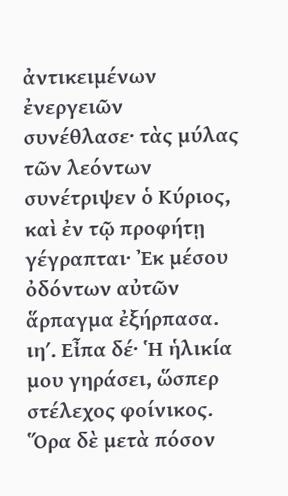ἀντικειμένων ἐνεργειῶν συνέθλασε· τὰς μύλας τῶν λεόντων συνέτριψεν ὁ Κύριος, καὶ ἐν τῷ προφήτῃ γέγραπται· Ἐκ μέσου ὀδόντων αὐτῶν ἅρπαγμα ἐξήρπασα. ιηʹ. Εἶπα δέ· Ἡ ἡλικία μου γηράσει, ὥσπερ στέλεχος φοίνικος. Ὅρα δὲ μετὰ πόσον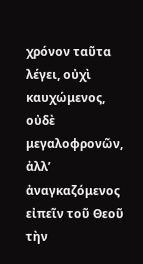χρόνον ταῦτα λέγει, οὐχὶ καυχώμενος, οὐδὲ μεγαλοφρονῶν, ἀλλ’ ἀναγκαζόμενος εἰπεῖν τοῦ Θεοῦ τὴν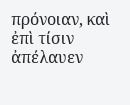πρόνοιαν, καὶ ἐπὶ τίσιν ἀπέλαυεν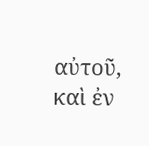αὐτοῦ, καὶ ἐν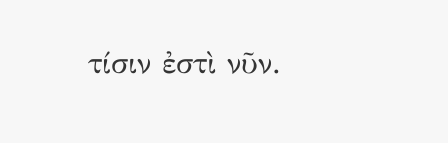τίσιν ἐστὶ νῦν.